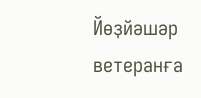Йөҙйәшәр ветеранға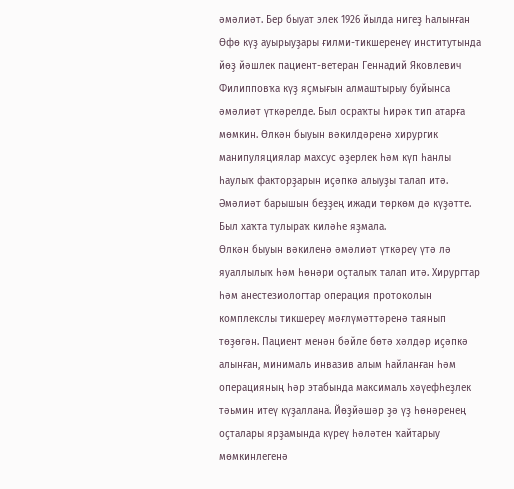әмәлиәт. Бер быуат элек 1926 йылда нигеҙ һалынған Өфө күҙ ауырыуҙары ғилми-тикшеренеү институтында йөҙ йәшлек пациент-ветеран Геннадий Яковлевич Филипповҡа күҙ яҫмығын алмаштырыу буйынса әмәлиәт үткәрелде. Был осраҡты һирәк тип атарға мөмкин. Өлкән быуын вәкилдәренә хирургик манипуляциялар махсус әҙерлек һәм күп һанлы һаулыҡ факторҙарын иҫәпкә алыуҙы талап итә. Әмәлиәт барышын беҙҙең ижади төркөм дә күҙәтте. Был хаҡта тулыраҡ киләһе яҙмала.
Өлкән быуын вәкиленә әмәлиәт үткәреү үтә лә яуаллылыҡ һәм һөнәри оҫталыҡ талап итә. Хирургтар һәм анестезиологтар операция протоколын комплекслы тикшереү мәғлүмәттәренә таянып төҙөгән. Пациент менән бәйле бөтә хәлдәр иҫәпкә алынған, минималь инвазив алым һайланған һәм операцияның һәр этабында максималь хәүефһеҙлек тәьмин итеү күҙаллана. Йөҙйәшәр ҙә үҙ һөнәренең оҫталары ярҙамында күреү һәләтен ҡайтарыу мөмкинлегенә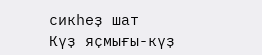сикһеҙ шат
Күҙ яҫмығы-күҙ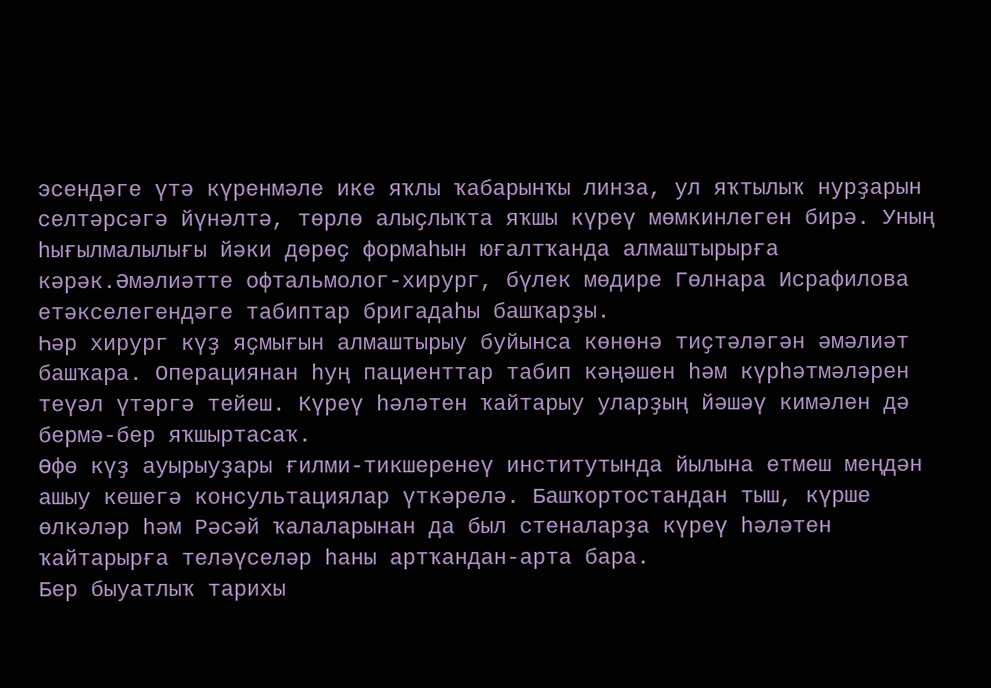эсендәге үтә күренмәле ике яҡлы ҡабарынҡы линза, ул яҡтылыҡ нурҙарын селтәрсәгә йүнәлтә, төрлө алыҫлыҡта яҡшы күреү мөмкинлеген бирә. Уның һығылмалылығы йәки дөрөҫ формаһын юғалтҡанда алмаштырырға кәрәк.Әмәлиәтте офтальмолог-хирург, бүлек мөдире Гөлнара Исрафилова етәкселегендәге табиптар бригадаһы башҡарҙы.
Һәр хирург күҙ яҫмығын алмаштырыу буйынса көнөнә тиҫтәләгән әмәлиәт башҡара. Операциянан һуң пациенттар табип кәңәшен һәм күрһәтмәләрен теүәл үтәргә тейеш. Күреү һәләтен ҡайтарыу уларҙың йәшәү кимәлен дә бермә-бер яҡшыртасаҡ.
Өфө күҙ ауырыуҙары ғилми-тикшеренеү институтында йылына етмеш меңдән ашыу кешегә консультациялар үткәрелә. Башҡортостандан тыш, күрше өлкәләр һәм Рәсәй ҡалаларынан да был стеналарҙа күреү һәләтен ҡайтарырға теләүселәр һаны артҡандан-арта бара.
Бер быуатлыҡ тарихы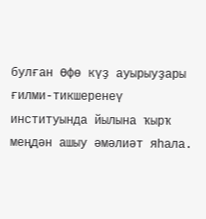булған Өфө күҙ ауырыуҙары ғилми-тикшеренеү институында йылына ҡырҡ меңдән ашыу әмәлиәт яһала.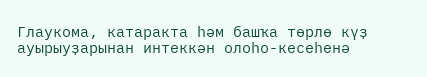Глаукома, катаракта һәм башҡа төрлө күҙ ауырыуҙарынан интеккән олоһо-кесеһенә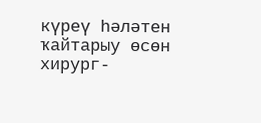күреү һәләтен ҡайтарыу өсөн хирург-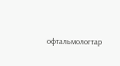офтальмологтар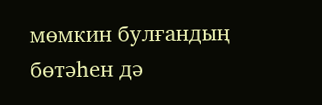мөмкин булғандың бөтәһен дә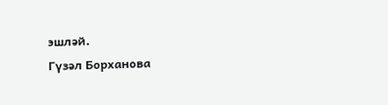эшләй.
Гүзәл Борханова